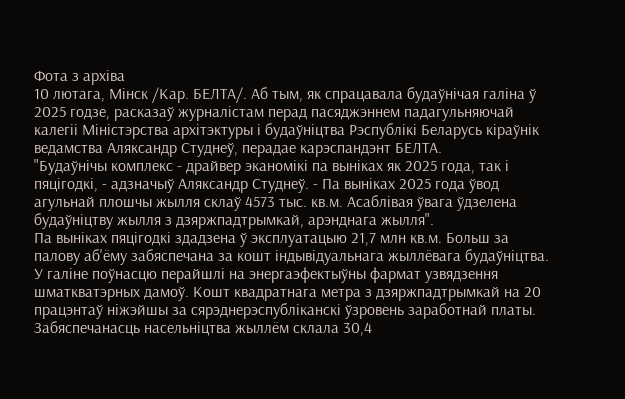Фота з архіва
10 лютага, Мінск /Кар. БЕЛТА/. Аб тым, як спрацавала будаўнічая галіна ў 2025 годзе, расказаў журналістам перад пасяджэннем падагульняючай калегіі Міністэрства архітэктуры і будаўніцтва Рэспублікі Беларусь кіраўнік ведамства Аляксандр Студнеў, перадае карэспандэнт БЕЛТА.
"Будаўнічы комплекс - драйвер эканомікі па выніках як 2025 года, так і пяцігодкі, - адзначыў Аляксандр Студнеў. - Па выніках 2025 года ўвод агульнай плошчы жылля склаў 4573 тыс. кв.м. Асаблівая ўвага ўдзелена будаўніцтву жылля з дзяржпадтрымкай, арэнднага жылля".
Па выніках пяцігодкі здадзена ў эксплуатацыю 21,7 млн кв.м. Больш за палову аб'ёму забяспечана за кошт індывідуальнага жыллёвага будаўніцтва. У галіне поўнасцю перайшлі на энергаэфектыўны фармат узвядзення шматкватэрных дамоў. Кошт квадратнага метра з дзяржпадтрымкай на 20 працэнтаў ніжэйшы за сярэднерэспубліканскі ўзровень заработнай платы. Забяспечанасць насельніцтва жыллём склала 30,4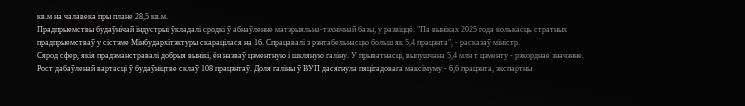кв.м на чалавека пры плане 28,5 кв.м.
Прадпрыемствы будаўнічай індустрыі ўкладалі сродкі ў абнаўленне матэрыяльна-тэхнічнай базы, у развіццё. "Па выніках 2025 года колькасць стратных прадпрыемстваў у сістэме Мінбудархітэктуры скарацілася на 16. Спрацавалі з рэнтабельнасцю больш як 5,4 працэнта", - расказаў міністр.
Сярод сфер, якія прадэманстравалі добрыя вынікі, ён назваў цэментную і шкляную галіну. У прыватнасці, выпушчана 5,4 млн т цэменту - рэкорднае значэнне.
Рост дабаўленай вартасці ў будаўніцтве склаў 108 працэнтаў. Доля галіны ў ВУП дасягнула пяцігадовага максімуму - 6,6 працэнта, экспартны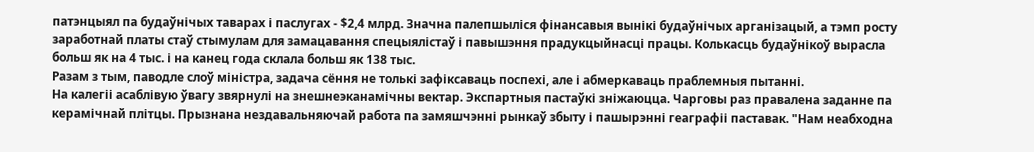патэнцыял па будаўнічых таварах і паслугах - $2,4 млрд. Значна палепшыліся фінансавыя вынікі будаўнічых арганізацый, а тэмп росту заработнай платы стаў стымулам для замацавання спецыялістаў і павышэння прадукцыйнасці працы. Колькасць будаўнікоў вырасла больш як на 4 тыс. і на канец года склала больш як 138 тыс.
Разам з тым, паводле слоў міністра, задача сёння не толькі зафіксаваць поспехі, але і абмеркаваць праблемныя пытанні.
На калегіі асаблівую ўвагу звярнулі на знешнеэканамічны вектар. Экспартныя пастаўкі зніжаюцца. Чарговы раз правалена заданне па керамічнай плітцы. Прызнана нездавальняючай работа па замяшчэнні рынкаў збыту і пашырэнні геаграфіі паставак. "Нам неабходна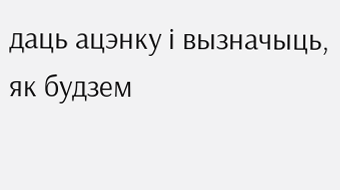даць ацэнку і вызначыць, як будзем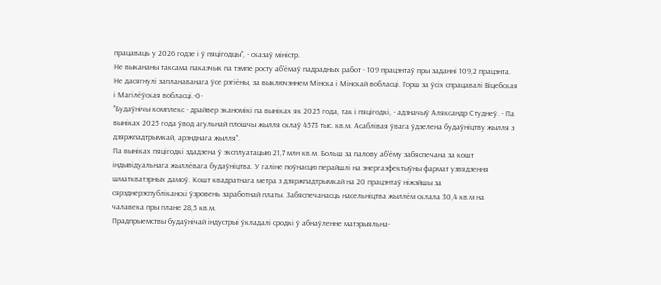працаваць у 2026 годзе і ў пяцігодцы", - сказаў міністр.
Не выкананы таксама паказчык па тэмпе росту аб'ёмаў падрадных работ - 109 працэнтаў пры заданні 109,2 працэнта. Не дасягнулі запланаванага ўсе рэгіёны, за выключэннем Мінска і Мінскай вобласці. Горш за ўсіх спрацавалі Віцебская і Магілёўская вобласці.-0-
"Будаўнічы комплекс - драйвер эканомікі па выніках як 2025 года, так і пяцігодкі, - адзначыў Аляксандр Студнеў. - Па выніках 2025 года ўвод агульнай плошчы жылля склаў 4573 тыс. кв.м. Асаблівая ўвага ўдзелена будаўніцтву жылля з дзяржпадтрымкай, арэнднага жылля".
Па выніках пяцігодкі здадзена ў эксплуатацыю 21,7 млн кв.м. Больш за палову аб'ёму забяспечана за кошт індывідуальнага жыллёвага будаўніцтва. У галіне поўнасцю перайшлі на энергаэфектыўны фармат узвядзення шматкватэрных дамоў. Кошт квадратнага метра з дзяржпадтрымкай на 20 працэнтаў ніжэйшы за сярэднерэспубліканскі ўзровень заработнай платы. Забяспечанасць насельніцтва жыллём склала 30,4 кв.м на чалавека пры плане 28,5 кв.м.
Прадпрыемствы будаўнічай індустрыі ўкладалі сродкі ў абнаўленне матэрыяльна-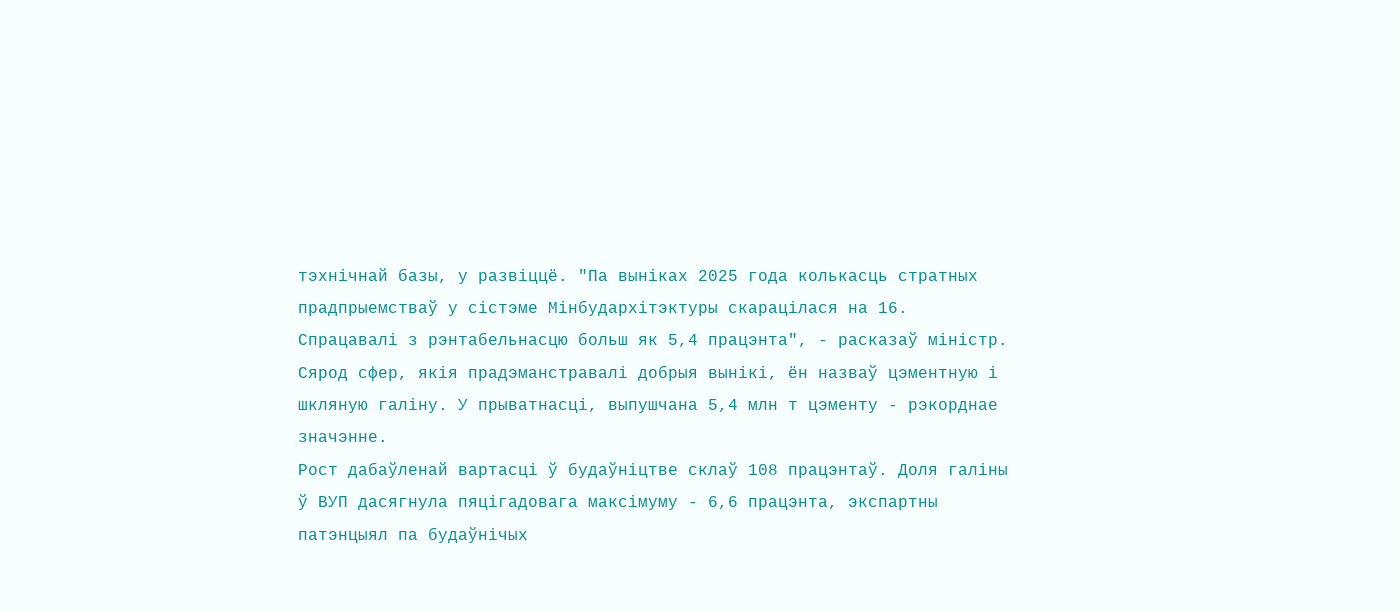тэхнічнай базы, у развіццё. "Па выніках 2025 года колькасць стратных прадпрыемстваў у сістэме Мінбудархітэктуры скарацілася на 16. Спрацавалі з рэнтабельнасцю больш як 5,4 працэнта", - расказаў міністр.
Сярод сфер, якія прадэманстравалі добрыя вынікі, ён назваў цэментную і шкляную галіну. У прыватнасці, выпушчана 5,4 млн т цэменту - рэкорднае значэнне.
Рост дабаўленай вартасці ў будаўніцтве склаў 108 працэнтаў. Доля галіны ў ВУП дасягнула пяцігадовага максімуму - 6,6 працэнта, экспартны патэнцыял па будаўнічых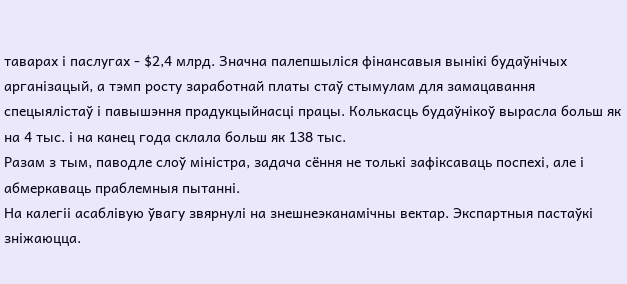таварах і паслугах - $2,4 млрд. Значна палепшыліся фінансавыя вынікі будаўнічых арганізацый, а тэмп росту заработнай платы стаў стымулам для замацавання спецыялістаў і павышэння прадукцыйнасці працы. Колькасць будаўнікоў вырасла больш як на 4 тыс. і на канец года склала больш як 138 тыс.
Разам з тым, паводле слоў міністра, задача сёння не толькі зафіксаваць поспехі, але і абмеркаваць праблемныя пытанні.
На калегіі асаблівую ўвагу звярнулі на знешнеэканамічны вектар. Экспартныя пастаўкі зніжаюцца.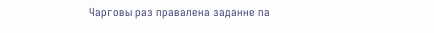Чарговы раз правалена заданне па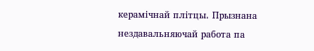керамічнай плітцы. Прызнана нездавальняючай работа па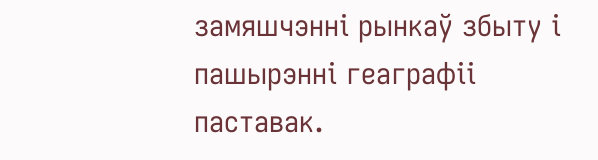замяшчэнні рынкаў збыту і пашырэнні геаграфіі паставак.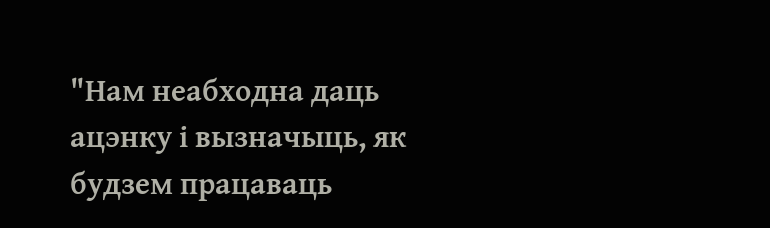"Нам неабходна даць ацэнку і вызначыць, як будзем працаваць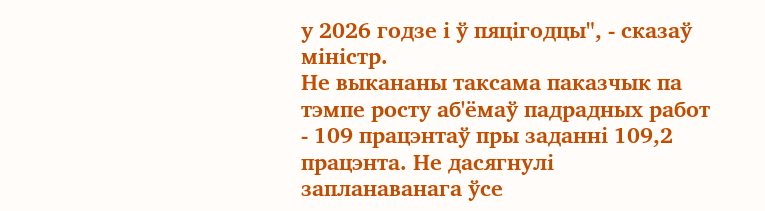у 2026 годзе і ў пяцігодцы", - сказаў міністр.
Не выкананы таксама паказчык па тэмпе росту аб'ёмаў падрадных работ - 109 працэнтаў пры заданні 109,2 працэнта. Не дасягнулі запланаванага ўсе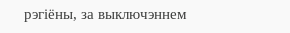рэгіёны, за выключэннем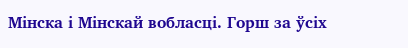Мінска і Мінскай вобласці. Горш за ўсіх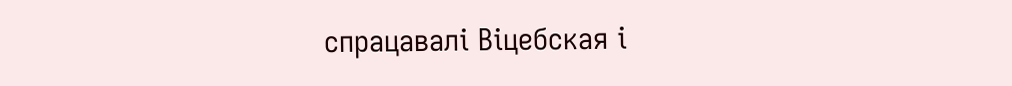спрацавалі Віцебская і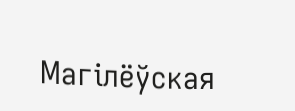Магілёўская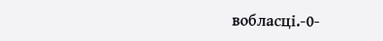вобласці.-0-